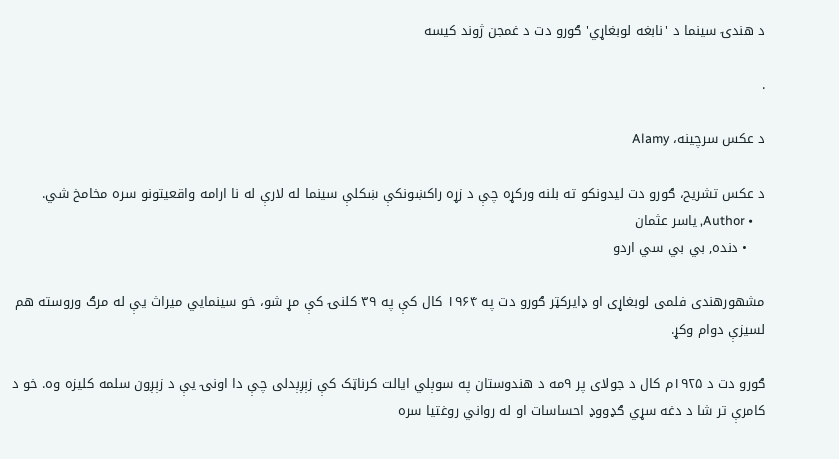د هندۍ سینما د 'نابغه لوبغاړي' ګورو دت د غمجن ژوند کیسه

.

د عکس سرچینه، Alamy

د عکس تشریح، ګورو دت لیدونکو ته بلنه ورکړه چې د زړه راکښونکې ښکلې سینما له لارې له نا ارامه واقعیتونو سره مخامخ شي.
    • Author, یاسر عثمان
    • دنده, بي بي سي اردو

مشهورهندی فلمی لوبغاړی او ډایرکټر ګورو دت په ۱۹۶۴ کال کې په ۳۹ کلنۍ کې مړ شو، خو سینمايي میراث یې له مرګ وروسته هم لسیزې دوام وکړ.

ګورو دت د ۱۹۲۵م کال د جولای پر ۹مه د هندوستان په سوېلي ایالت کرناټک کې زېږېدلی چې دا اونۍ یې د زېږون سلمه کلیزه وه. خو د کامرې تر شا د دغه سړي ګډووډ احساسات او له رواني روغتیا سره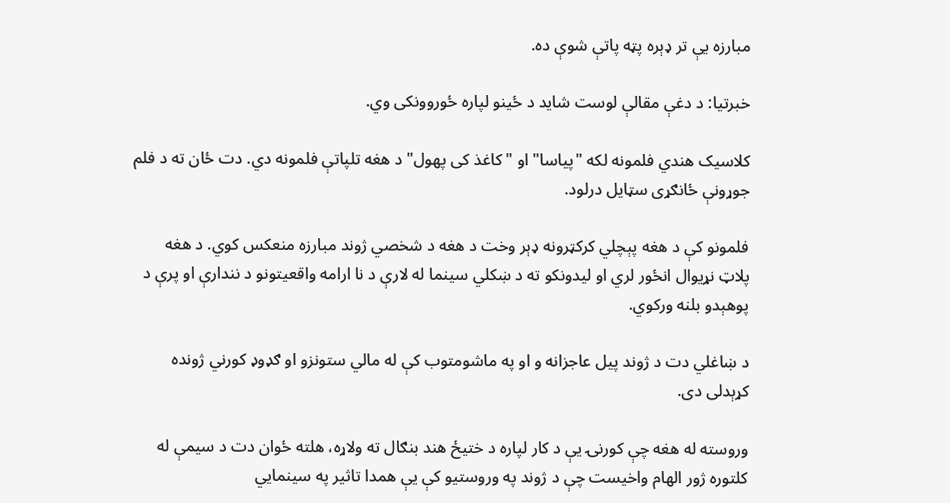مبارزه یې تر ډېره پټه پاتې شوې ده.

خبرتیا: د دغې مقالې لوست شاید د ځينو لپاره ځوروونکی وي.

کلاسیک هندي فلمونه لکه "پیاسا" او "کاغذ کی پھول" د هغه تلپاتې فلمونه دي. دت ځان ته د فلم جوړونې ځانګړی سټایل درلود.

فلمونو کې د هغه پېچلي کرکټرونه ډېر وخت د هغه د شخصي ژوند مبارزه منعکس کوي. د هغه پلاټ نړیوال انځور لري او لیدونکو ته د ښکلي سینما له لارې د نا ارامه واقعیتونو د نندارې او پرې د پوهېدو بلنه ورکوي.

د ښاغلي دت د ژوند پیل عاجزانه و او په ماشومتوب کې له مالي ستونزو او ګډوډ کورني ژونده کړېدلی دی.

وروسته له هغه چې کورنۍ یې د کار لپاره د ختیځ هند بنګال ته ولاړه، هلته ځوان دت د سیمې له کلتوره ژور الهام واخیست چې د ژوند په وروستیو کې یې همدا تاثیر په سینمایي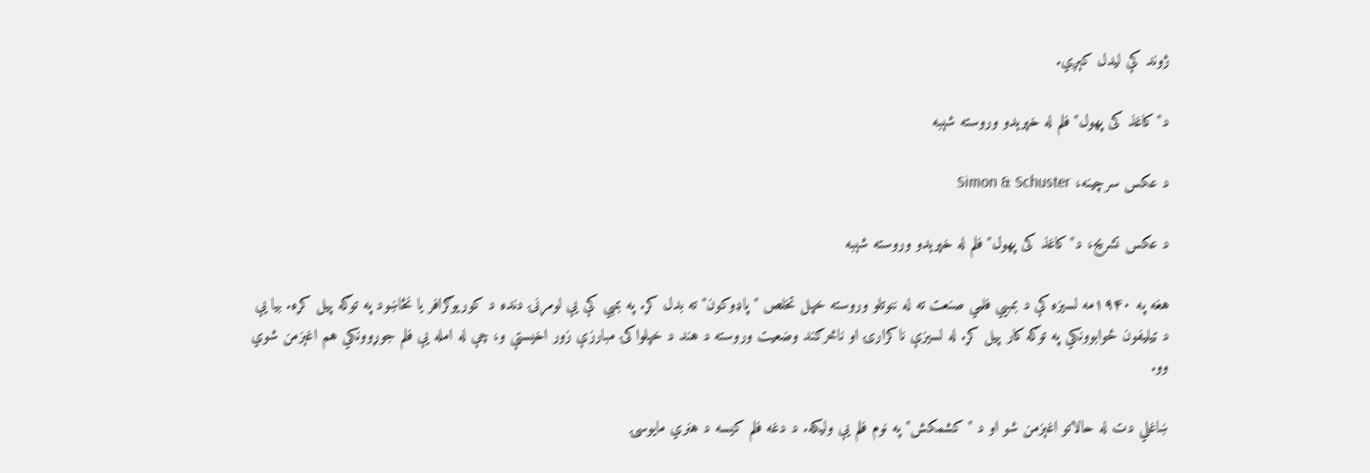ژوند کې لیدل کېږي.

د"کاغذ کی پھول" فلم له خپرېدو وروسته شېبه

د عکس سرچینه، Simon & Schuster

د عکس تشریح، د"کاغذ کی پھول" فلم له خپرېدو وروسته شېبه

هغه په ۱۹۴۰مه لسیزه کې د بمبيي فلمي صنعت ته له ننوتلو وروسته خپل تخلص "پاډوکون" ته بدل کړ. په بمبي کې یې لومړنۍ دنده د کوریوګرافر یا نڅاښود په توګه پیل کړه. بیا یې د ټیلیفون ځوابوونکي په توګه کار پیل کړ. له لسیزې ناکرارۍ او ناڅرګند وضعیت وروسته د هند د خپلواکۍ مبارزې زور اخیستې و، چې له امله یې فلم جوړوونکي هم اغېزمن شوي وو.

ښاغلي دت له حالاتو اغېزمن شو او د "کشمکش" په نوم فلم یې ولیکه. د دغه فلم کیسه د هنري مایوسۍ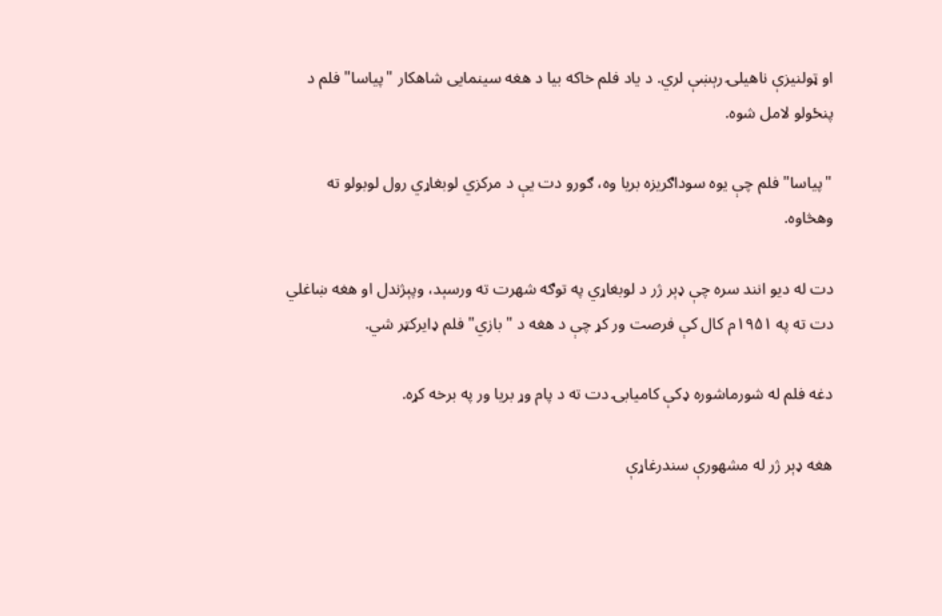او ټولنیزې ناهیلۍ رېښې لري. د یاد فلم خاکه بیا د هغه سینمایی شاهکار "پیاسا" فلم د پنځولو لامل شوه.

"پیاسا" فلم چې یوه سوداګریزه بریا وه، ګورو دت یې د مرکزي لوبغاړي رول لوبولو ته وهڅاوه.

دت له دیو انند سره چې ډېر ژر د لوبغاړي په توګه شهرت ته ورسېد، وپېژندل او هغه ښاغلي دت ته په ۱۹۵۱م کال کې فرصت ور کړ چې د هغه د "بازي" فلم ډایرکټر شي.

دغه فلم له شورماشوره ډکې کامیابۍ دت ته د پام وړ بریا ور په برخه کړه.

هغه ډېر ژر له مشهورې سندرغاړې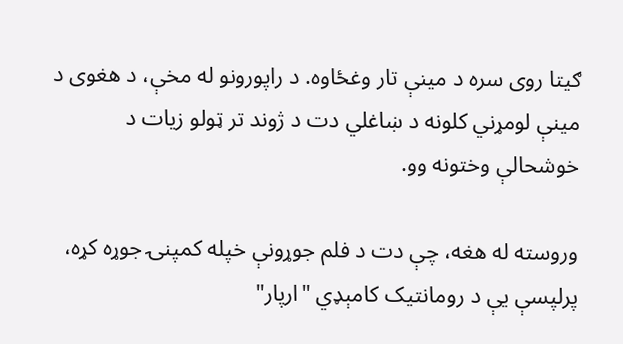ګیتا روی سره د مینې تار وغځاوه. د راپورونو له مخې، د هغوی د مینې لومړني کلونه د ښاغلي دت د ژوند تر ټولو زیات د خوشحالې وختونه وو.

وروسته له هغه، چې دت د فلم جوړونې خپله کمپنۍ جوړه کړه، پرلپسې یې د رومانتيک کامېډي "ارپار"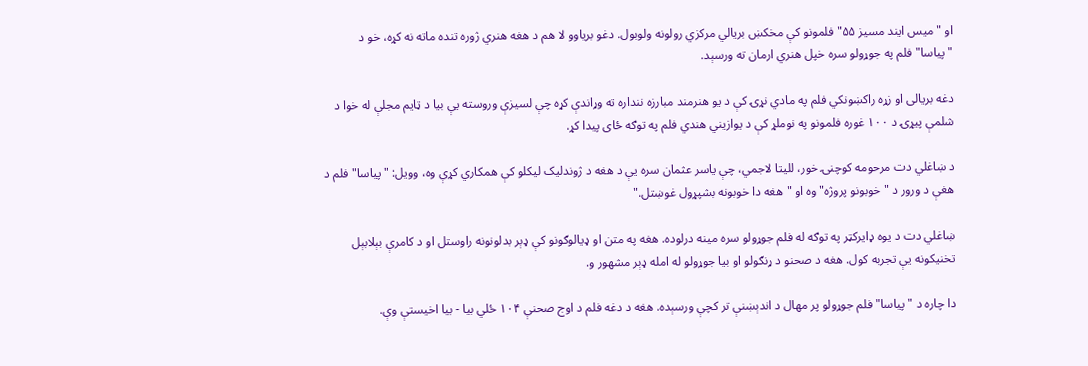او "میس ایند مسیز ۵۵" فلمونو کې مخکښ بریالي مرکزي رولونه ولوبول. دغو بریاوو لا هم د هغه هنري ژوره تنده ماته نه کړه، خو د "پیاسا" فلم په جوړولو سره خپل هنري ارمان ته ورسېد.

دغه بریالی او زړه راکښونکي فلم په مادي نړۍ کې د یو هنرمند مبارزه ننداره ته وړاندې کړه چې لسیزې وروسته یې بیا د ټایم مجلې له خوا د شلمې پیړۍ د ۱۰۰ غوره فلمونو په نوملړ کې د یوازیني هندي فلم په توګه ځای پیدا کړ.

د ښاغلي دت مرحومه کوچنۍ خور، للیتا لاجمي، چې یاسر عثمان سره یې د هغه د ژوندلیک لیکلو کې همکاري کړې وه، وویل: "پیاسا" فلم د هغې د ورور د "خوبونو پروژه" وه او "هغه دا خوبونه بشپړول غوښتل."

ښاغلي دت د یوه ډایرکټر په توګه له فلم جوړولو سره مینه درلوده. هغه په متن او ډیالوګونو کې ډېر بدلونونه راوستل او د کامرې بېلابېل تخنیکونه یې تجربه کول. هغه د صحنو د ړنګولو او بیا جوړولو له امله ډېر مشهور و.

دا چاره د "پیاسا" فلم جوړولو پر مهال د اندېښنې تر کچې ورسېده. هغه د دغه فلم د اوج صحنې ۱۰۴ ځلي بیا - بیا اخیستې وې.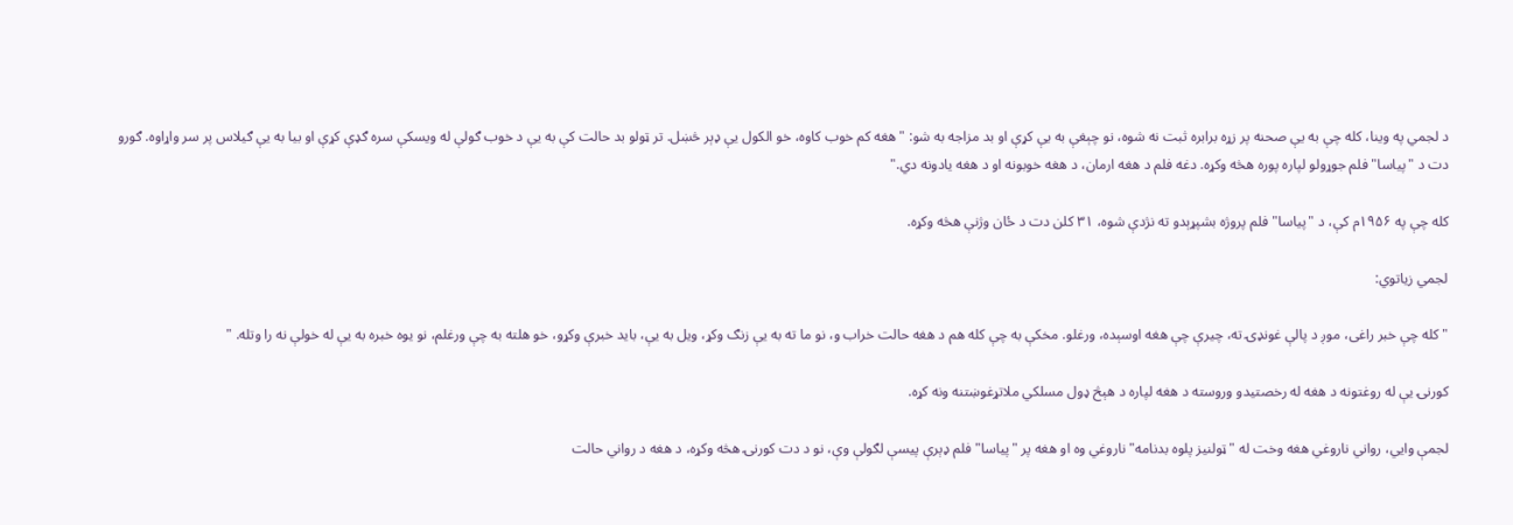د لجمي په وینا، کله چې به یې صحنه پر زړه برابره ثبت نه شوه، نو چېغې به یې کړې او بد مزاجه به شو: "هغه کم خوب کاوه، خو الکول یې ډېر څښل. تر ټولو بد حالت کې به یې د خوب ګولې له ویسکې سره ګډې کړې او بیا به یې ګیلاس پر سر واړاوه. ګورو دت د "پیاسا" فلم جوړولو لپاره پوره هڅه وکړه. دغه فلم د هغه ارمان، د هغه خوبونه او د هغه یادونه دي."

کله چې په ۱۹۵۶م کې، د "پیاسا" فلم پروژه بشپړېدو ته نژدې شوه، ۳۱ کلن دت د ځان وژنې هڅه وکړه.

لجمي زیاتوي:

"کله چې خبر راغی، موږ د پالې غونډۍ ته، چیرې چې هغه اوسېده، ورغلو. مخکې به چې کله هم د هغه حالت خراب و، نو ما ته به یې زنګ وکړ، ویل به یې، باید خبرې وکړو، خو هلته به چې ورغلم، نو یوه خبره به یې له خولې نه را وتله. "

کورنۍ یې له روغتونه د هغه له رخصتیدو وروسته د هغه لپاره د هېڅ ډول مسلکي ملاتړغوښتنه ونه کړه.

لجمې وايي، رواني ناروغي هغه وخت له "ټولنیز پلوه بدنامه" ناروغي وه او هغه پر "پیاسا" فلم ډېرې پيسې لګولې وې، نو د دت کورنۍ هڅه وکړه، د هغه د رواني حالت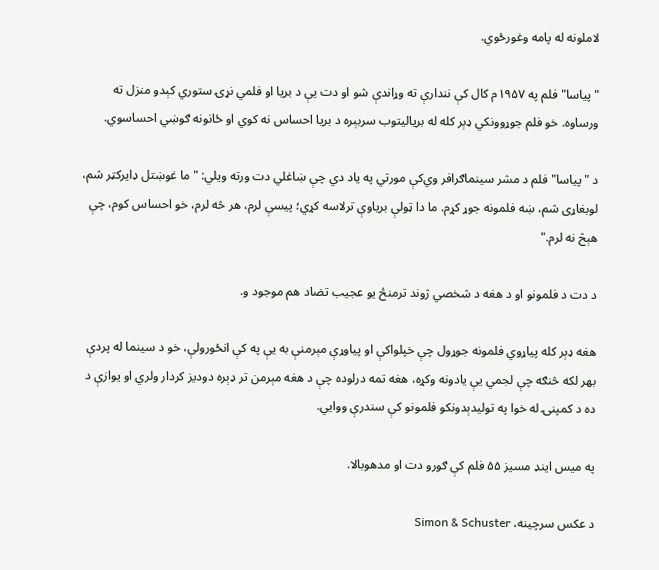لاملونه له پامه وغورځوي.

"پیاسا" فلم په ۱۹۵۷م کال کې نندارې ته وړاندې شو او دت یې د بریا او فلمي نړۍ ستوري کېدو منزل ته ورساوه. خو فلم جوړوونکي ډېر کله له بریالیتوب سربېره د بریا احساس نه کوي او ځانونه ګوښي احساسوي.

د "پیاسا" فلم د مشر سینماګرافر وي‌کې مورتي په یاد دي چې ښاغلي دت ورته ویلي: "ما غوښتل ډایرکټر شم، لوبغاړی شم، ښه فلمونه جوړ کړم. ما دا ټولې بریاوې ترلاسه کړي؛ پیسې لرم، هر څه لرم، خو احساس کوم، چې هېڅ نه لرم."

د دت د فلمونو او د هغه د شخصي ژوند ترمنځ یو عجیب تضاد هم موجود و.

هغه ډېر کله پیاړوي فلمونه جوړول چې خپلواکې او پیاوړې مېرمنې به یې په کې انځورولې، خو د سینما له پردې بهر لکه څنګه چې لجمي یې یادونه وکړه، هغه تمه درلوده چې د هغه مېرمن تر ډېره دودیز کردار ولري او یوازې د ده د کمپنۍ له خوا په تولیدېدونکو فلمونو کې سندرې ووايي.

په میس اینډ مسیز ۵۵ فلم کې ګورو دت او مدھوبالا.

د عکس سرچینه، Simon & Schuster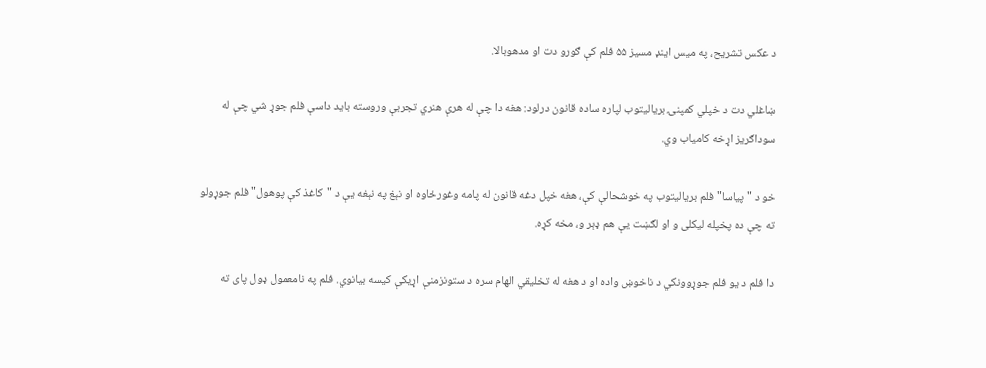د عکس تشریح، په میس اینډ مسیز ۵۵ فلم کې ګورو دت او مدھوبالا.

ښاغلي دت د خپلي کمپنۍ بریالیتوب لپاره ساده قانون درلود: هغه دا چې له هرې هنري تجربې وروسته باید داسې فلم جوړ شي چې له سوداګریز اړخه کامیاب وي.

خو د "پیاسا" فلم بریالیتوب په خوشحالې کې، هغه خپل دغه قانون له پامه وغورځاوه او نېغ په نېغه یې د "کاغذ کې پوهول" فلم جوړولو ته چې ده پخپله لیکلی و او لګښت یې هم ډېر و، مخه کړه.

دا فلم د یو فلم جوړوونکي د ناخوښ واده او د هغه له تخلیقي الهام سره د ستونزمنې اړیکې کیسه بیانوي. فلم په نامعمول ډول پای ته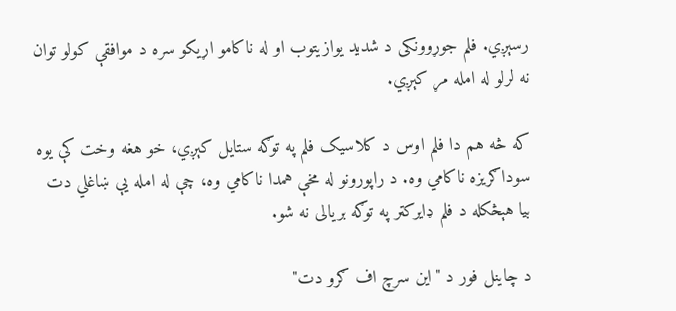رسېږي. فلم جوړوونکی د شدید یوازیتوب او له ناکامو اړیکو سره د موافقې کولو توان نه لرلو له امله مړ کېږي.

که څه هم دا فلم اوس د کلاسیک فلم په توګه ستایل کېږي، خو هغه وخت کې یوه سوداګریزه ناکامي وه. د راپورونو له مخې همدا ناکامي وه، چې له امله یې ښاغلي دت بیا هېڅکله د فلم ډایرکټر په توګه بریالی نه شو.

د چاینل فور د "این سرچ اف ګرو دت"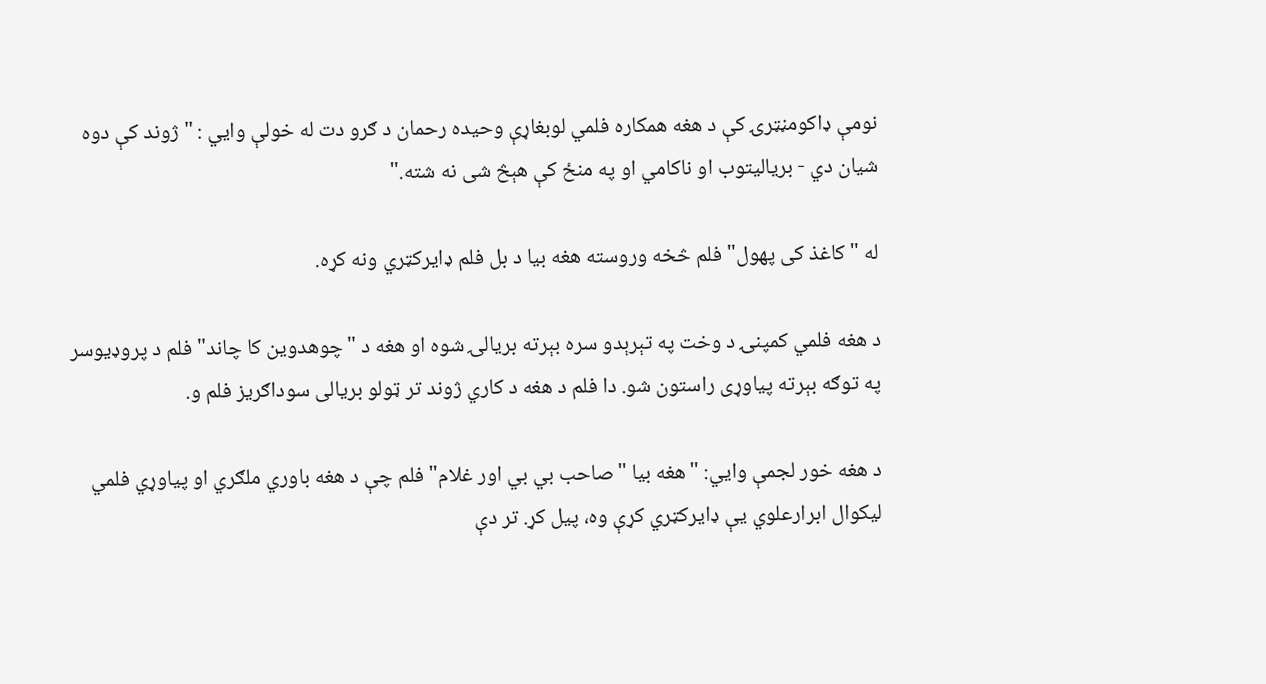نومې ډاکومڼټرۍ کې د هغه همکاره فلمي لوبغاړې وحیده رحمان د ګرو دت له خولې وايي : "ژوند کې دوه شیان دي - بریالیتوب او ناکامي او په منځ کې هېڅ شی نه شته."

له "کاغذ کی پھول" فلم څخه وروسته هغه بیا د بل فلم ډایرکټري ونه کړه.

د هغه فلمي کمپنۍ د وخت په تېرېدو سره بېرته بریالۍ شوه او هغه د "چوهدوین کا چاند" فلم د پروډیوسر په توګه بېرته پیاوړی راستون شو. دا فلم د هغه د کاري ژوند تر ټولو بریالی سوداګریز فلم و.

د هغه خور لجمې وايي: "هغه بیا "صاحب بي بي اور غلام" فلم چې د هغه باوري ملګري او پیاوړي فلمي لیکوال ابرارعلوي یې ډایرکټري کړې وه، پیل کړ. تر دې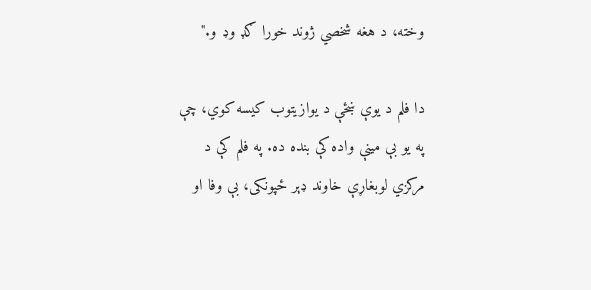وخته، د هغه شخصي ژوند خورا ګډ وډ و."

دا فلم د یوې ښځې د یوازیتوب کیسه کوي، چې په یو بې مینې واده کې بنده ده. په فلم کې د مرکزي لوبغاړې خاوند ډېر ځپونکی، بې وفا او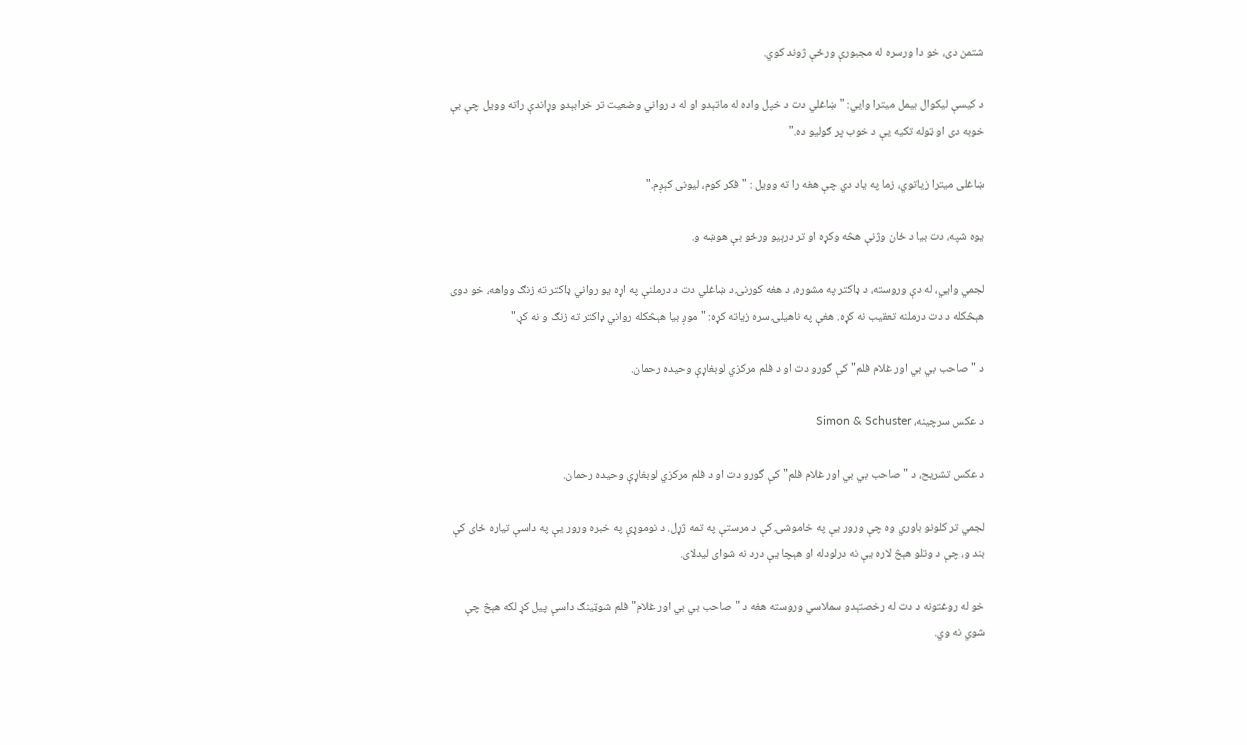شتمن دی، خو دا ورسره له مجبورې ورځې ژوند کوي.

د کیسې لیکوال بیمل میترا وايي: "ښاغلي دت د خپل واده له ماتېدو او له د رواني وضعیت تر خرابېدو وړاندې راته وویل چې بې خوبه دی او ټوله تکیه یې د خوب پر ګولیو ده."

ښاغلی میترا زیاتوي، زما په یاد دي چې هغه را ته وویل : "فکر کوم، لیونی کېږم."

یوه شپه، دت بیا د ځان وژنې هڅه وکړه او تر درېیو ورځو بې هوښه و.

لجمي وايي، له دې وروسته، د ډاکتر په مشوره، د هغه کورنۍ د ښاغلي دت د درملنې په اړه یو رواني ډاکتر ته زنګ وواهه، خو دوی هېڅکله د دت درملنه تعقیب نه کړه. هغې په ناهیلۍ سره زیاته کړه: "موږ بیا هېڅکله رواني ډاکتر ته زنګ و نه کړ."

د "صاحب بي بي اور غلام فلم" کې گورو دت او د فلم مرکزي لوبغاړې وحیده رحمان.

د عکس سرچینه، Simon & Schuster

د عکس تشریح، د "صاحب بي بي اور غلام فلم" کې گورو دت او د فلم مرکزي لوبغاړې وحیده رحمان.

لجمي تر کلونو باوري وه چې ورور یې په خاموشۍ کې د مرستې په تمه ژړل. د نوموړې په خبره ورور یې په داسې تیاره ځای کې بند و، چې د وتلو هېڅ لاره یې نه درلودله او هېچا یې درد نه شوای لیدلای.

خو له روغتونه د دت له رخصتېدو سملاسي وروسته هغه د "صاحب بي بي اور غلام" فلم شوټینګ داسې پیل کړ لکه هېڅ چې شوي نه وي.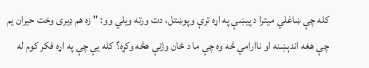کله چې ښاغلي میترا د پیښې په اړه ترې وپوښتل، دت ورته ویلي وو: " زه هم ډیری وخت حیران یم چې هغه اندېښنه او ناارامي څه وه چې ما د ځان وژنې هڅه وکړه؟ کله یې چې په اړه فکر کوم له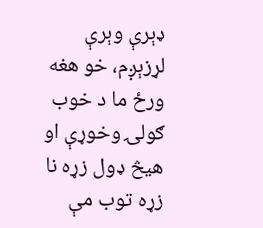ډېرې وېرې لړزېږم، خو هغه ورځ ما د خوب ګولۍ وخوړې او هیڅ ډول زړه نا زړه توب مې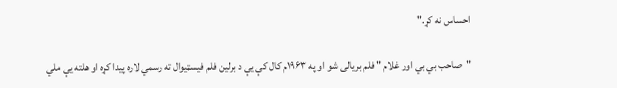احساس نه کړ."

"صاحب بي بي اور غلام " فلم بریالی شو او په ۱۹۶۳م کال کې یې د برلین فلم فیسټیوال ته رسمي لاره پیدا کړه او هلته یې ملي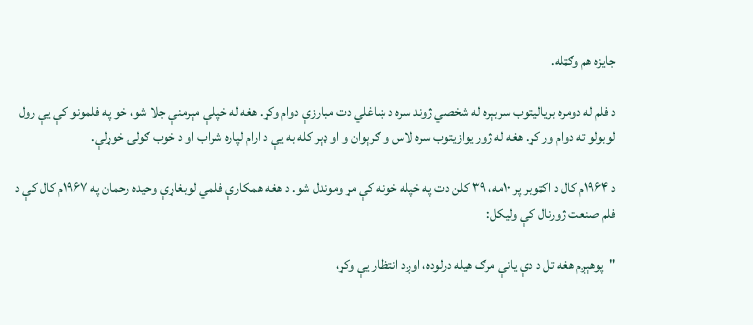جایزه هم وګټله.

د فلم له دومره بریالیتوب سربېره له شخصي ژوند سره د ښاغلي دت مبارزې دوام وکړ. هغه له خپلې مېرمنې جلا شو، خو په فلمونو کې یې رول لوبولو ته دوام ور کړ. هغه له ژور یوازیتوب سره لاس و ګرېوان و او ډېر کله به یې د ارام لپاره شراب او د خوب ګولۍ خوړلې.

د ۱۹۶۴م کال د اکټوبر پر ۱۰مه، ۳۹ کلن دت په خپله خونه کې مړ وموندل شو. د هغه همکارې فلمي لوبغاړې وحیده رحمان په ۱۹۶۷م کال کې د فلم صنعت ژورنال کې ولیکل:

"پوهېږم هغه تل د دې یانې مرګ هیله درلوده، اوږد انتظار یې وکړ،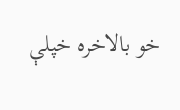خو بالاخره خپلې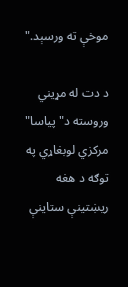موخې ته ورسېد."

د دت له مړیني وروسته د"پیاسا" مرکزي لوبغاړي په توګه د هغه ریښتینې ستاینې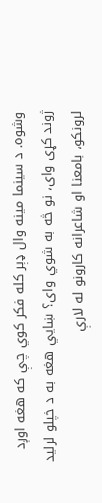وشوه. د سینما مینه وال ډېر کله فکر کوي چې که هغه اوږد ژوند کړی وای، نو څه به شوي وای؟ ښايي هغه به د خپلو لرلید لرونکو، بامعنا او شاعرانه کارونو له لارې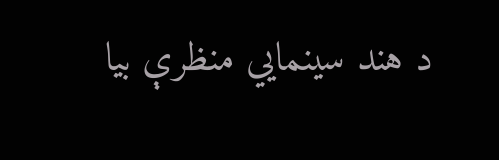د هند سینمایي منظرې بیا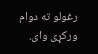رغولو ته دوام ورکړی وای.